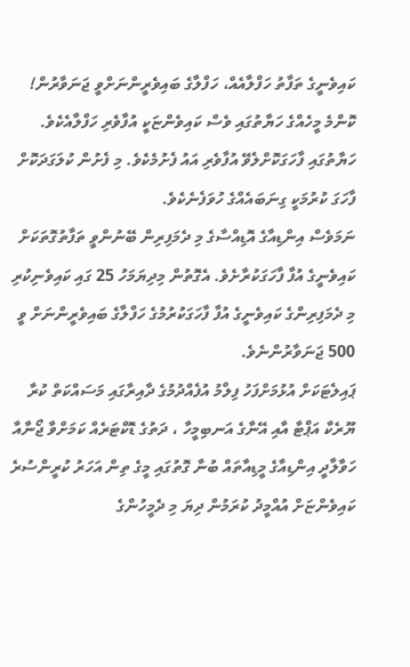ކައިވެނީގެ ތަފާތު ހަފްލާއެއް، ހަފްލާގެ ބައިވެރީންނަށްވީ ޖަނަވާރުން!
ކޮންމެ މީހެއްގެ ހަޔާތުގައި ވެސް ކައިވެންޏަކީ އުފާވެރި ހަފްލާއެކެވެ. ހަޔާތުގައި ފާހަގަކޮށްލެވޭ އުފާވެރި އައު ފެށުމެކެވެ. މި ފެށުން ކުލަގަދަކޮށް ފާހަގަ ކުރުމަކީ ގިނަބައެއްގެ ހުވަފެނެކެވެ.
ނަމަވެސް އިންޑިއާގެ އޮޑިއްސާގެ މި ދެމަފިރިން ބޭނުންވީ ތަފާތުގޮތަކަށް ކައިވެނީގެ އުފާ ފާހަގަކުރާށެވެ. އެގޮތުން މިދިޔަމަހު 25 ގައި ކައިވެނިކުރި މި ދެމަފިރިންގެ ކައިވެނީގެ އުފާ ފާހަގަކުރުމުގެ ހަފްލާގެ ބައިވެރީންނަށް ވީ 500 ޖަނަވާރުންނެވެ.
ޕައިލެޓަކަށް އުޅުމަށްފަހު ފިލްމު އުފެއްދުމުގެ ދާއިރާގައި މަސައްކަތް ކުރާ ޔޫރެކާ އަޕްޓާ އާއި އޭނާގެ އަނބިމީހާ ، ދަތުގެ ޑޮކްޓަރެއް ކަމަށްވާ ޖޯނާއާ ހަވާލާދީ އިންޑިއާގެ މީޑިއާތައް ބުނާ ގޮތުގައި މީގެ ތިން އަހަރު ކުރީންސުރެ ކައިވެންޏަށް އުއްމީދު ކުރަމުން ދިޔަ މި ދެމީހުންގެ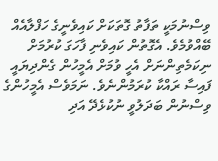ވިސްނުމަކީ ތަފާތު ގޮތަކަށް ކައިވެނީގެ ހަފްލާއެއް ބޭއްވުމެވެ. އެގޮތުން ކައިވެނި ފާހަގަ ކުރުމަށް ނިކަމެތިންނަށް އެހީ ވުމަށް އެމީހުން ގެންދިޔައީ ފައިސާ ރައްކާ ކުރަމުންނެވެ. ނަމަވެސް އެމީހުންގެ ވިސްނުން ބަދަލުވީ ނުކުޅެދޭ އަދި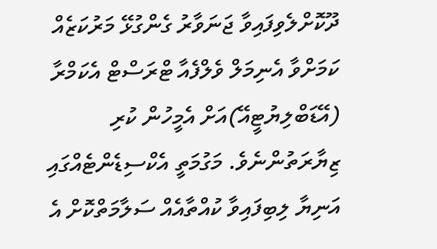ދޫކޮށްލެވިފައިވާ ޖަނަވާރު ގެންގުޅޭ މަރުކަޒެއް ކަމަށްވާ އެނިމަލް ވެލްފެއާ ޓްރަސްޓް އެކަމްރާ (އޭޑަބްލިޔުޓީއޭ)އަށް އެމީހުން ކުރި ޒިޔާރަތުންނެވެ. މަގުމަތީ އެކްސިޑެންޓެއްގައި އަނިޔާ ލިބިފައިވާ ކުއްތާއެއް ސަލާމަތްކޮށް އެ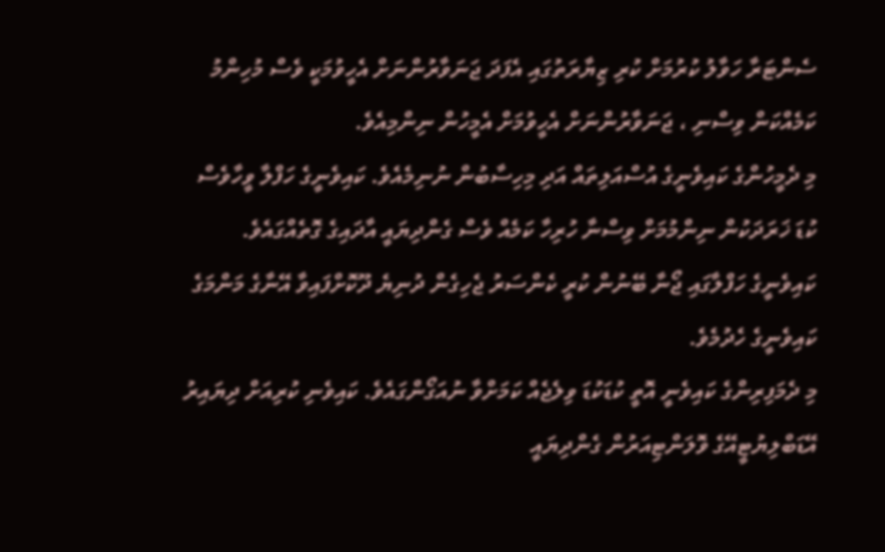ސެންޓަރާ ހަވާލު ކުރުމަށް ކުރި ޒިޔާރަތުގައި އެފަދަ ޖަނަވާރުންނަށް އެހީވުމަކީ ވެސް މުހިންމު ކަމެއްކަން ވިސްނި ، ޖަނަވާރުންނަށް އެހީވުމަށް އެމީހުން ނިންމިއެވެ.
މި ދެމީހުންގެ ކައިވެނީގެ އުސްއަލިތައް އަދި މިހިސާބުން ނުނިމެއެވެ. ކައިވެނީގެ ހަފްލާ ވީހާވެސް ކުޑަ ޚަރަދަކުން ނިންމުމަށް ވިސްނާ ހުރިހާ ކަމެއް ވެސް ގެންދިޔައީ އާދައިގެ ގޮތެއްގައެވެ. ކައިވެނީގެ ހަފްލާގައި ޖޯނާ ބޭނުން ކުރީ ކެންސަރު ޖެހިގެން ދުނިޔެ ދޫކޮށްފައިވާ އޭނާގެ މަންމަގެ ކައިވެނީގެ ހެދުމެވެ.
މި ދެމަފިރިންގެ ކައިވެނީ އޮތީ ކުޑަކުޑަ ވިލެޖެއް ކަމަށްވާ ނުއަގޯންގައެވެ. ކައިވެނި ކުރިއަށް ދިޔައިރު އޭޑަބްލިޔުޓީއޭގެ ވޮލަންޓިއަރުން ގެންދިޔައީ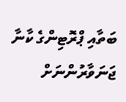ބަތާއި ޕްރޮޓިންގެ ކާނާ ޖަނަވާރުންނަށް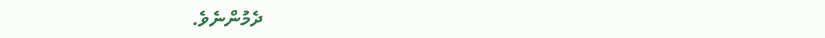ދެމުންނެވެ.